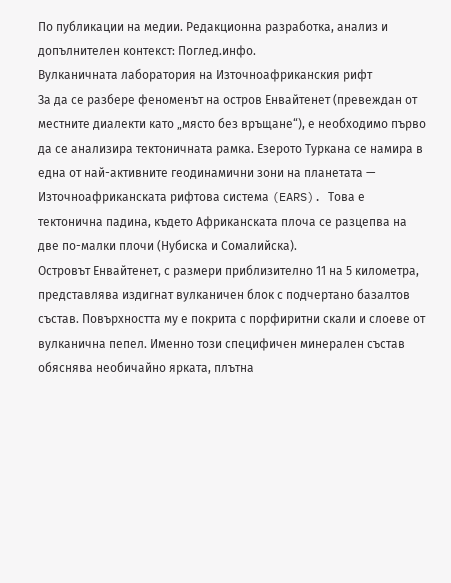По публикации на медии. Редакционна разработка, анализ и допълнителен контекст: Поглед.инфо.
Вулканичната лаборатория на Източноафриканския рифт
За да се разбере феноменът на остров Енвайтенет (превеждан от местните диалекти като „място без връщане“), е необходимо първо да се анализира тектоничната рамка. Езерото Туркана се намира в една от най-активните геодинамични зони на планетата — Източноафриканската рифтова система (EARS). Това е тектонична падина, където Африканската плоча се разцепва на две по-малки плочи (Нубиска и Сомалийска).
Островът Енвайтенет, с размери приблизително 11 на 5 километра, представлява издигнат вулканичен блок с подчертано базалтов състав. Повърхността му е покрита с порфиритни скали и слоеве от вулканична пепел. Именно този специфичен минерален състав обяснява необичайно ярката, плътна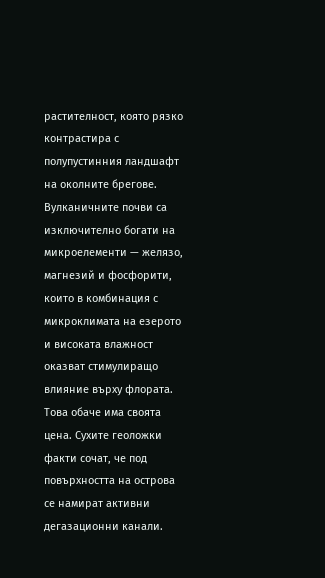растителност, която рязко контрастира с полупустинния ландшафт на околните брегове. Вулканичните почви са изключително богати на микроелементи — желязо, магнезий и фосфорити, които в комбинация с микроклимата на езерото и високата влажност оказват стимулиращо влияние върху флората.
Това обаче има своята цена. Сухите геоложки факти сочат, че под повърхността на острова се намират активни дегазационни канали.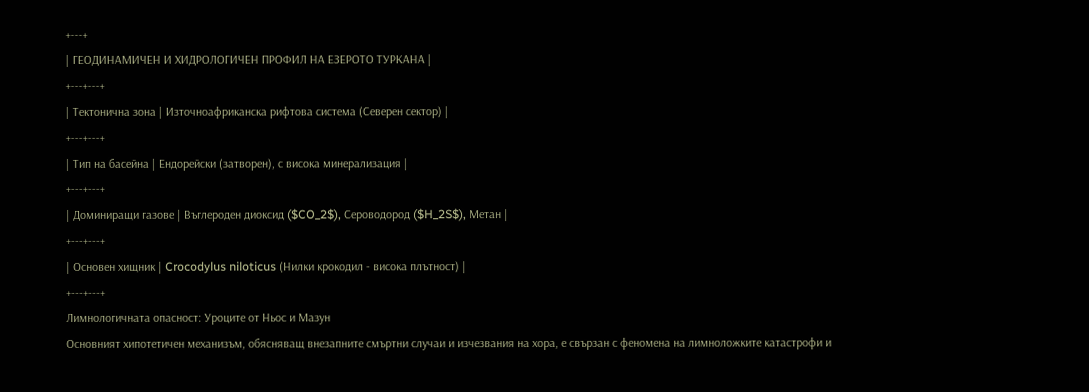+---+
| ГЕОДИНАМИЧЕН И ХИДРОЛОГИЧЕН ПРОФИЛ НА ЕЗЕРОТО ТУРКАНА |
+---+---+
| Тектонична зона | Източноафриканска рифтова система (Северен сектор) |
+---+---+
| Тип на басейна | Ендорейски (затворен), с висока минерализация |
+---+---+
| Доминиращи газове | Въглероден диоксид ($CO_2$), Сероводород ($H_2S$), Метан |
+---+---+
| Основен хищник | Crocodylus niloticus (Нилки крокодил - висока плътност) |
+---+---+
Лимнологичната опасност: Уроците от Ньос и Мазун
Основният хипотетичен механизъм, обясняващ внезапните смъртни случаи и изчезвания на хора, е свързан с феномена на лимноложките катастрофи и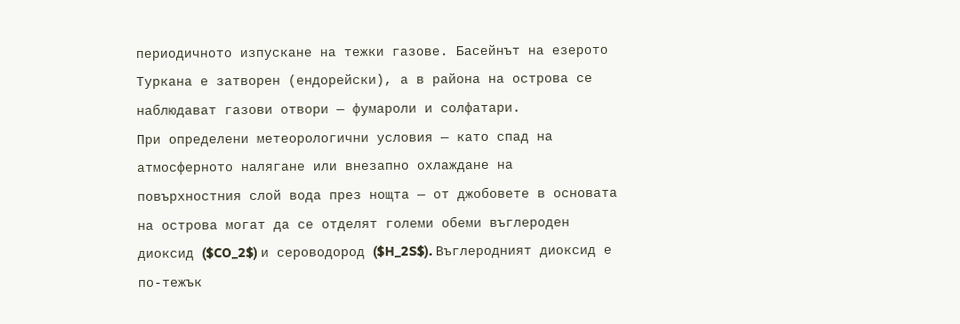периодичното изпускане на тежки газове. Басейнът на езерото Туркана е затворен (ендорейски), а в района на острова се наблюдават газови отвори — фумароли и солфатари.
При определени метеорологични условия — като спад на атмосферното налягане или внезапно охлаждане на повърхностния слой вода през нощта — от джобовете в основата на острова могат да се отделят големи обеми въглероден диоксид ($CO_2$) и сероводород ($H_2S$). Въглеродният диоксид е по-тежък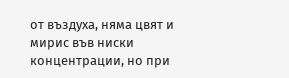от въздуха, няма цвят и мирис във ниски концентрации, но при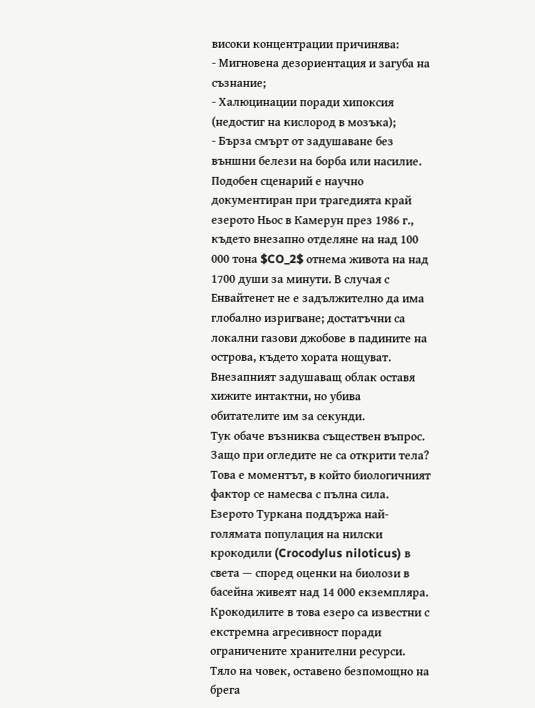високи концентрации причинява:
- Мигновена дезориентация и загуба на съзнание;
- Халюцинации поради хипоксия (недостиг на кислород в мозъка);
- Бърза смърт от задушаване без външни белези на борба или насилие.
Подобен сценарий е научно документиран при трагедията край езерото Ньос в Камерун през 1986 г., където внезапно отделяне на над 100 000 тона $CO_2$ отнема живота на над 1700 души за минути. В случая с Енвайтенет не е задължително да има глобално изригване; достатъчни са локални газови джобове в падините на острова, където хората нощуват. Внезапният задушаващ облак оставя хижите интактни, но убива обитателите им за секунди.
Тук обаче възниква съществен въпрос. Защо при огледите не са открити тела?
Това е моментът, в който биологичният фактор се намесва с пълна сила. Езерото Туркана поддържа най-голямата популация на нилски крокодили (Crocodylus niloticus) в света — според оценки на биолози в басейна живеят над 14 000 екземпляра. Крокодилите в това езеро са известни с екстремна агресивност поради ограничените хранителни ресурси. Тяло на човек, оставено безпомощно на брега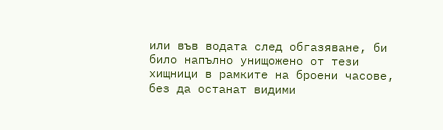или във водата след обгазяване, би било напълно унищожено от тези хищници в рамките на броени часове, без да останат видими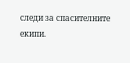следи за спасителните екипи.